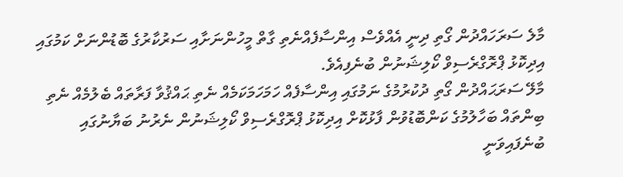މާލެ ސަރަހައްދުން ގޯތި ދިނީ އެއްވެސް އިންސާފެއްނެތި ގާތް މީހުންނަށާއި ސަރުކާރުގެ ބޮޑުންނަށް ކަމުގައި އިދިކޮޅު ޕްރޮގްރެސިވް ކޯލިޝަނުން ބުނެފިއެވެ.
މާލޭ ސަރަޙައްދުން ގޯތި ދުކުރުމުގެ ނަމުގައި އިންސާފެއް ހަމަހަމަކަމެއް ނެތި ޙައްޤުވާ ފަރާތައް ބެލުމެއް ނެތި ބިންތައް ބަހާލުމުގެ ކަންބޮޑުވުން ފާޅުކޮށް އިދިކޮޅު ޕްރޮގްރެސިވް ކޯލިޝަނުން ނެރުނު ބަޔާނުގައި ބުނެފައިވަނީ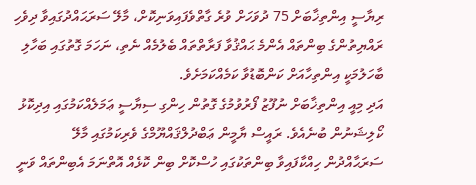ރިޔާސީ އިންތިޚާބަށް 75 ދުވަހަށް ވުރެ ގާތްވެފައިވަނިކޮށް، މާލޭ ސަރަޙައްދުގައިވާ ދިވެހި ރައްޔިތުންގެ ބިންތައް އެންމެ ޙައްޤުވާ ފަރާތްތައް ބެލުމެއް ނެތި، ނަހަމަ ގޮތުގައި ބަހާލި ބާހަލުމަކީ އިންތިހާއަށް ކަންބޮޑުވާ ކަމެއްކަމަށެވެ.
އަދި މިއީ އިންތިޚާބަށް ނުފޫޒު ފޯރުވުމުގެ ގޮތުން ހިންގި ސިޔާސީ ޢަމަލެއްކަމުގައި އިދިކޮޅު ކޯލިޝަނުން ބުނެއެވެ. ރައީސް ޔާމީން ޢަބްދުލްޤައްޔޫމްގެ ވެރިކަމުގައި މާލޭ ސަރަޙާއްދުން ހިއްކާފައިވާ ބިންތަކުގައި ހުސްކޮށް ބިން ކޮޅެއް އޮތްނަމަ އެބިންތައް ވަނީ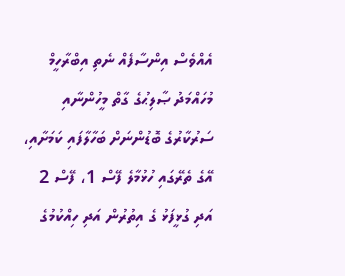އެއްވެސް އިންސާފެއް ނެތި އިބްރާހީމް މުހައްމަދު ޞާލިޙުގެ ގާތް މީހުންނާއި ސަރުކާރުގެ ބޮޑުންނަށް ބަހާލާފައި ކަމަށާއި، އޭގެ ތެރޭގައި ހުޅުމާލެ ފޭސް 1، ފޭސް 2 އަދި ގުޅީފަޅު ގެ އިތުރުން އަދި ހިއްކުމުގެ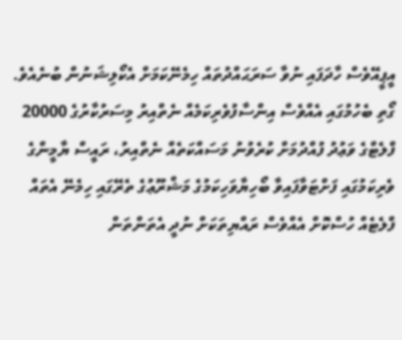އީޕީއޭވެސް ހާދަފައި ނުވާ ސަރަޙައްދުތައް ހިމެނޭކަމަށް އެކޯލިޝަނުން ބުނެއެވެ.
ގޯތި ބެހުމުގައި އެއްވެސް އިންސާފުވެރިކަމެއް ނެތްއިރު މިސަރުކާރުގެ 20000 ފްލެޓްގެ ވަޢުދު ފުއްދުމަށް ކުރެވުނު މަސައްކަތެއް ނެތްއިރު، ރައީސް ޔާމީންގެ ވެރިކަމުގައި ފަށްޓަވާފައިވާ ބޯހިޔާވަހިކަމުގެ މަޝްރޫޢުގެ ތެރޭގައި ހިމެނޭ އެތައް ފްލެޓެއް ހުސްކޮށް އެއްވެސް ރައްޔިތަކަށް ނުދީ އެތަންތަން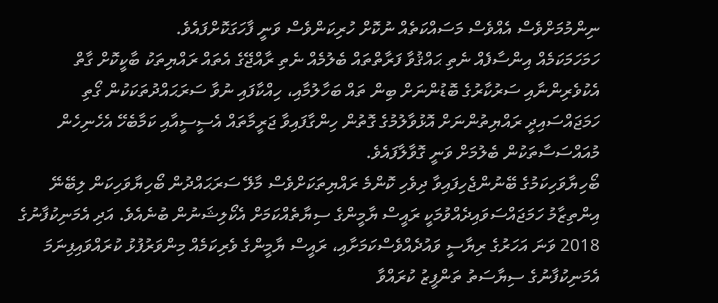ނިންމުމަށްވެސް އެއްވެސް މަސައްކަތެއް ނުކޮށް ހުރިކަންވެސް ވަނީ ފާހަގަކޮށްފައެވެ.
ހަމަހަމަކަމެއް އިންސާފެއް ނެތި ޙައްޤުވާ ފަރާތްތައް ބެލުމެއް ނެތި ރާއްޖޭގެ އެތައް ރައްޔިތަކު ބާކީކޮށް ގާތް އެކުވެރިންނާއި ސަރުކާރުގެ ބޮޑުންނަށް ބިން ތައް ބަހާލުމާއި، ހިއްކާފައި ނުވާ ސަރަޙައްދުތަކަކުން ގޯތި ހަމަޖައްސައިދީ ރައްޔިތުންނަށް އޮޅުވާލުމުގެ ގޮތުން ހިންގާފައިވާ ޖަރީމާތައް އެސީސީއާއި ކަމާބެހޭ އެހެނިހެން މުއައްސަސާތަކުން ބެލުމަށް ވަނީ ގޮވާލާފައެވެ.
ބޯހިޔާވަހިކަމުގެ ބޭނުންޖެހިފައިވާ ދިވެހި ކޮންމެ ރައްޔިތަކަށްވެސް މާލޭ ސަރަޙައްދުން ބޯހިޔާވަހިކަން ލިބޭނޭ އިންތިޒާމު ހަމަޖައްސަވައިދެއްވުމަކީ ރައީސް ޔާމީންގެ ސިޔާތެއްކަމަށް އެކޯލިޝަނުން ބުނެއެވެ. އަދި އެމަނިކުފާނުގެ 2018 ވަނަ އަހަރުގެ ރިޔާސީ ވައުދެއްވެސްކަމަށާއި، ރައީސް ޔާމީންގެ ވެރިކަމެއް މިންވަރުފުޅު ކުރައްވައިފިނަމަ އެމަނިކުފާނުގެ ސިޔާސަތު ތަންފީޒު ކުރައްވާ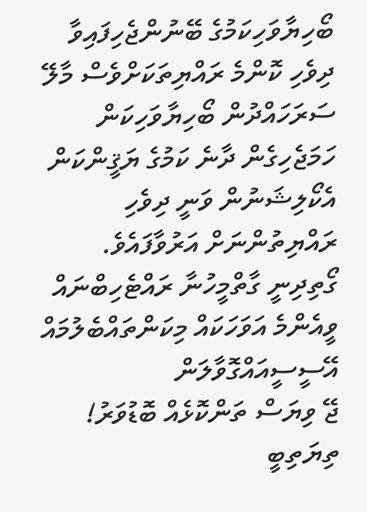ބޯހިޔާވަހިކަމުގެ ބޭނުންޖެހިފައިވާ ދިވެހި ކޮންމެ ރައްޔިތަކަށްވެސް މާލޭ ސަރަހައްދުން ބޯހިޔާވަހިކަން ހަމަޖެހިގެން ދާނެ ކަމުގެ ޔަޤީންކަން އެކޯލިޝަނުން ވަނީ ދިވެހި ރައްޔިތުންނަށް އަރުވާފައެވެ.
ގޯތިދިނީ ގާތްމީހުނާ ރައްޓެހިބްނައް ވީއެންމެ އަވަހަކައް މިކަންތައްބެލުމައް އޭސީސީއައްގޮވާލަން
ޖޭ ވިޔަސް ތަންކޮޅެއް ބޮޑުވަރު! ތިޔަތިބީ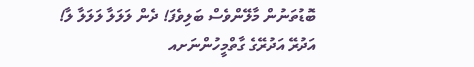ބޮޑުތަނުން މާލޭންވެސް ބަލިވެފަ! ދެން ލަލަލާ ލަލަލާ ލާ!
އަދުރޭ އަދުރޭގެ ގާތްމީހުންނަށއ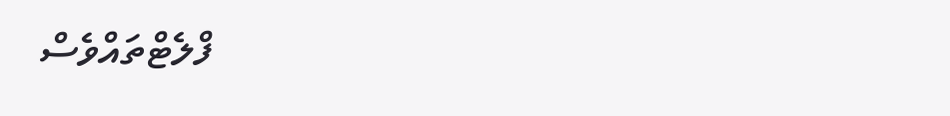ފްލެޓްތައްވެސް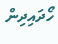ހޯދައިދިން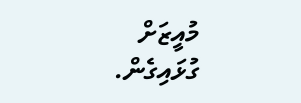މުއީޒަށް ގުޅައިގެން.